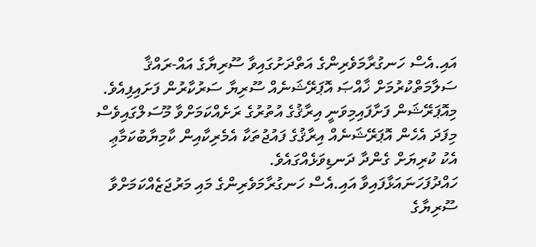އައި.އެސް ހަނގުރާމަވެރިންގެ އަތްދަށުގައިވާ ސޫރިޔާގެ އައް-ރައްޤާ ސަލާމަތްކުރުމަށް ޚާއްޞަ އޮޕަރޭޝަނެއް ސޫރިޔާ ސަރުކާރުން ފަށައިފިއެވެ.
މިއޮޕަރޭޝަން ފަށާފައިމިވަނީ އިރާޤުގެ އުތުރުގެ ރަށެއްކަމަށްވާ މޫސަލްގައިވެސް މިފަދަ އެހެން އޮޕަރޭޝަނެއް އިރާޤުގެ ފައުޖުތަކާ އެމެރިކާއިން ކާމިޔާބުކަމާޢި އެކު ކުރިޔަށް ގެންދާ ދަނޑިވަޅެއްގައެވެ.
ހައްދުފަހަނައަޅާފައިވާ އައި.އެސް ހަނގުރާމަވެރިންގެ މައި މަރުޖަޒެއްކަމަށްވާ ސޫރިޔާގެ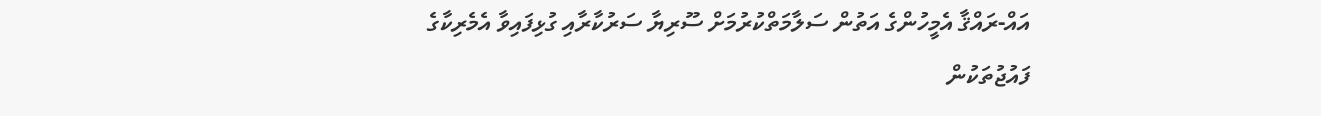އައް-ރައްޤާ އެމީހުންގެ އަތުން ސަލާމަތްކުރުމަށް ސޫރިޔާ ސަރުކާރާއި ގުޅިފައިވާ އެމެރިކާގެ ފައުޖުތަކުން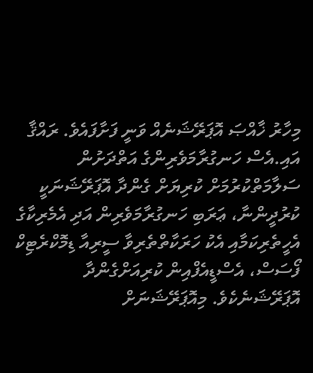މިހާރު ޚާއްޞަ އޮޕަރޭޝަނެއް ވަނީ ފަށާފައެވެ. ރައްޤާ އައި.އެސް ހަނގުރާމަވެރިންގެ އަތްދަށުން ސަލާމަތްކުރުމަށް ކުރިޔަށް ގެންދާ އޮޕަރޭޝަނަކީ ކުރުދީންނާ، ޢަރަބި ހަނގުރާމަވެރިން އަދި އެމެރިކާގެ އެހީތެރިކަމާއި އެކު ހަރަކާތްތެރިވާ ސީރިއާ ޑިމޮކްރެޓިކް ފޯސަސް، އެސްޑީއެފްއިން ކުރިއަށްގެންދާ އޮޕަރޭޝަނެކެވެ. މިއޮޕަރޭޝަނަށް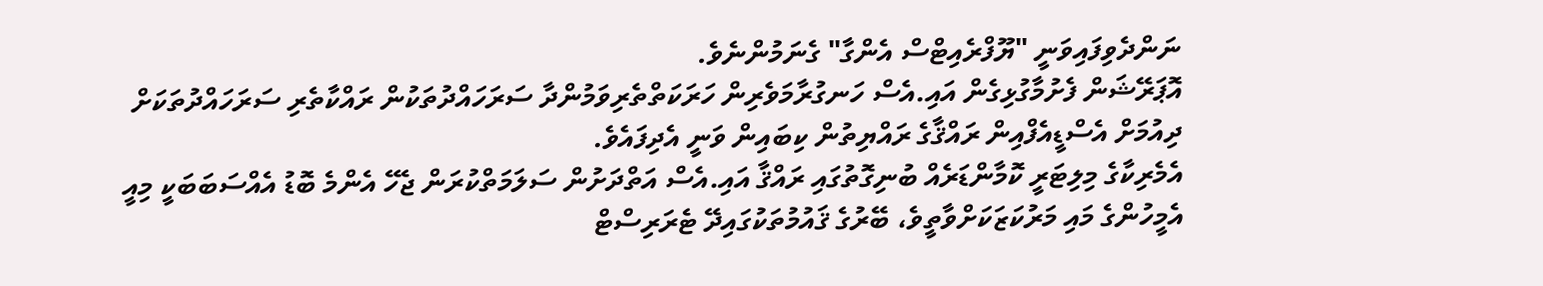ނަންދެވިފައިވަނީ "ޔޫފްރެއިޓްސް އެންގާ" ގެނަމުންނެވެ.
އޮޕަރޭޝަން ފެށުމާގުޅިގެން އައި.އެސް ހަނގުރާމަވެރިން ހަރަކަތްތެރިވަމުންދާ ސަރަހައްދުތަކުން ރައްކާތެރި ސަރަހައްދުތަކަށް ދިއުމަށް އެސްޑީއެފްއިން ރައްޤާގެ ރައްޔިތުން ކިބައިން ވަނީ އެދިފައެވެ.
އެމެރިކާގެ މިލިޓަރީ ކޮމާންޑަރެއް ބުނިގޮތުގައި ރައްޤާ އައި.އެސް އަތްދަށުން ސަލަމަތްކުރަން ޖެހޭ އެންމެ ބޮޑު އެއްސަބަބަކީ މިއީ އެމީހުންގެ މައި މަރުކަޒަކަށްވާތީވެ، ބޭރުގެ ޤައުމުތަކުގައިދޭ ޓެރަރިސްޓް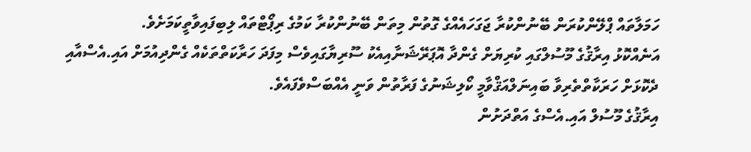ހަމަލާތައް ޕްލޭންކުރަން ބޭނުންކުރާ ޖަގަހައެއްގެ ގޮތުން މިތަން ބޭނުންކުރާ ކަމުގެ ރިޕޯޓްތައް ލިބިފައިވާތީކަމަށެވެ.
އަނެއްކޮޅު އިރާޤުގެ މޫސުލްގައި ކުރިޔަށް ގެންދާ އޮޕަރޭޝަނާއިއެކު ސޫރިޔާގައިވެސް މިފަދަ ހަރާކަތްތަކެއް ގެންދިއުމަށް އައި.އެސްއާއި ދެކޮޅަށް ހަރަކާތްތެރިވާ ބައިނަލްއަޤްވާމީ ކޯލިޝަނުގެ ފަރާތުން ވަނީ އެއްބަސްވެފައެވެ.
އިރާޤުގެ މޫސުލް އައި.އެސްގެ އަތްދަށުން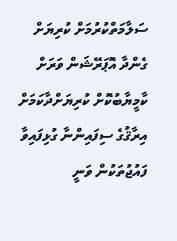ސަލާމަތްކުރުމަށް ކުރިޔަށް ގެންދާ އޮޕަރޭޝަން ވަރަށް ކާމީޔާބުކޮށް ކުރިޔަށްދާކަމަށް އިރާޤުގެ ސިފައިންނާ ގުޅިފައިވާ ފައުޖުތަކުން ވަނީ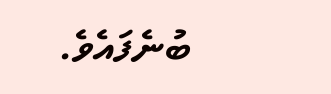ބުނެފައެވެ.